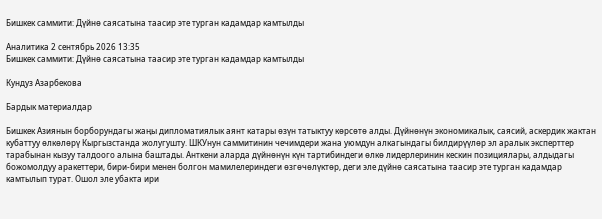Бишкек саммити: Дүйнө саясатына таасир эте турган кадамдар камтылды

Аналитика 2 сентябрь 2026 13:35
Бишкек саммити: Дүйнө саясатына таасир эте турган кадамдар камтылды

Кундуз Азарбекова

Бардык материалдар

Бишкек Азиянын борборундагы жаңы дипломатиялык аянт катары өзүн татыктуу көрсөтө алды. Дүйнөнүн экономикалык, саясий, аскердик жактан кубаттуу өлкөлөрү Кыргызстанда жолугушту. ШКУнун саммитинин чечимдери жана уюмдун алкагындагы билдирүүлөр эл аралык эксперттер тарабынан кызуу талдоого алына баштады. Анткени аларда дүйнөнүн күн тартибиндеги өлкө лидерлеринин кескин позициялары, алдыдагы божомолдуу аракеттери, бири-бири менен болгон мамилелериндеги өзгөчөлүктөр, деги эле дүйнө саясатына таасир эте турган кадамдар камтылып турат. Ошол эле убакта ири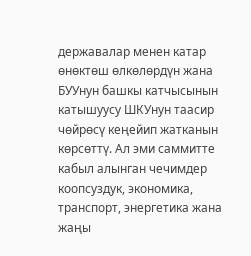державалар менен катар өнөктөш өлкөлөрдүн жана БУУнун башкы катчысынын катышуусу ШКУнун таасир чөйрөсү кеңейип жатканын көрсөттү. Ал эми саммитте кабыл алынган чечимдер коопсуздук, экономика, транспорт, энергетика жана жаңы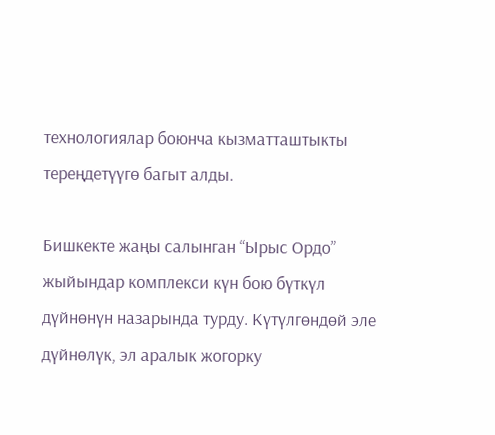технологиялар боюнча кызматташтыкты тереңдетүүгө багыт алды.

Бишкекте жаңы салынган “Ырыс Ордо” жыйындар комплекси күн бою бүткүл дүйнөнүн назарында турду. Күтүлгөндөй эле дүйнөлүк, эл аралык жогорку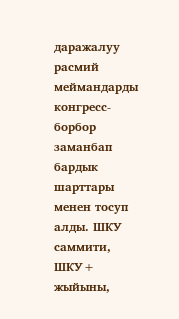даражалуу расмий меймандарды конгресс-борбор заманбап бардык шарттары менен тосуп алды. ШКУ саммити, ШКУ+ жыйыны,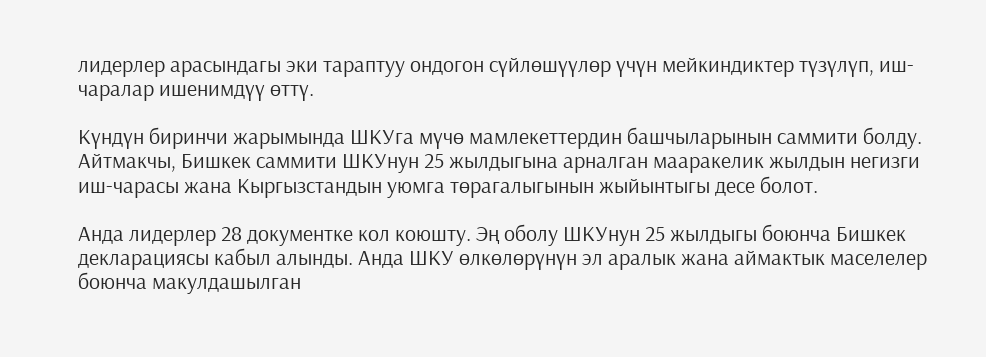лидерлер арасындагы эки тараптуу ондогон сүйлөшүүлөр үчүн мейкиндиктер түзүлүп, иш-чаралар ишенимдүү өттү.

Күндүн биринчи жарымында ШКУга мүчө мамлекеттердин башчыларынын саммити болду. Айтмакчы, Бишкек саммити ШКУнун 25 жылдыгына арналган мааракелик жылдын негизги иш-чарасы жана Кыргызстандын уюмга төрагалыгынын жыйынтыгы десе болот.

Анда лидерлер 28 документке кол коюшту. Эң оболу ШКУнун 25 жылдыгы боюнча Бишкек декларациясы кабыл алынды. Анда ШКУ өлкөлөрүнүн эл аралык жана аймактык маселелер боюнча макулдашылган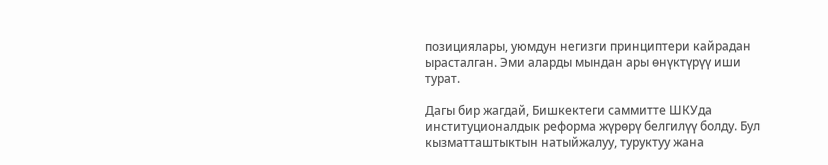позициялары, уюмдун негизги принциптери кайрадан ырасталган. Эми аларды мындан ары өнүктүрүү иши турат.

Дагы бир жагдай, Бишкектеги саммитте ШКУда институционалдык реформа жүрөрү белгилүү болду. Бул кызматташтыктын натыйжалуу, туруктуу жана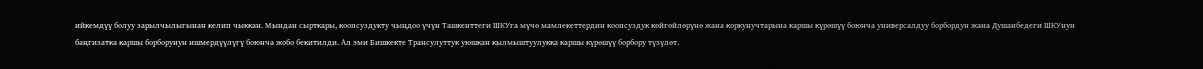ийкемдүү болуу зарылчылыгынан келип чыккан. Мындан сырткары, коопсуздукту чыңдоо үчүн Ташкенттеги ШКУга мүчө мамлекеттердин коопсуздук көйгөйлөрүнө жана коркунучтарына каршы күрөшүү боюнча универсалдуу борбордун жана Душанбедеги ШКУнун баңгизатка каршы борборунун ишмердүүлүгү боюнча жобо бекитилди. Ал эми Бишкекте Трансулуттук уюшкан кылмыштуулукка каршы күрөшүү борбору түзүлөт.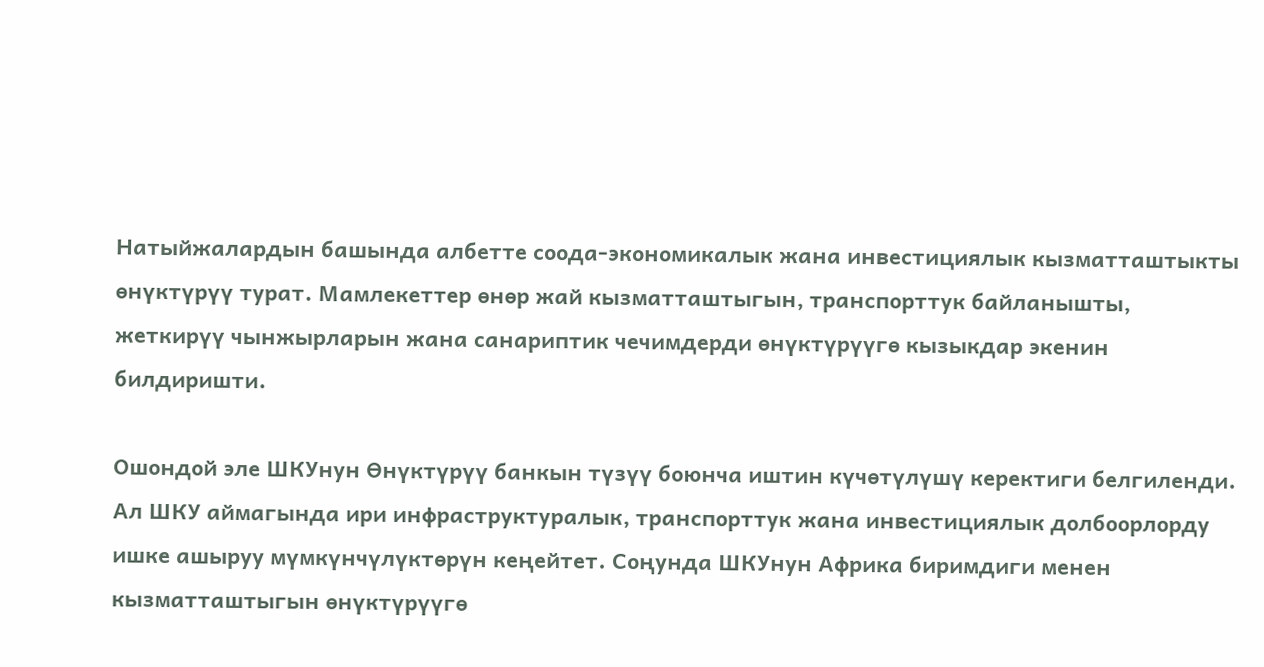Натыйжалардын башында албетте соода-экономикалык жана инвестициялык кызматташтыкты өнүктүрүү турат. Мамлекеттер өнөр жай кызматташтыгын, транспорттук байланышты, жеткирүү чынжырларын жана санариптик чечимдерди өнүктүрүүгө кызыкдар экенин билдиришти.

Ошондой эле ШКУнун Өнүктүрүү банкын түзүү боюнча иштин күчөтүлүшү керектиги белгиленди. Ал ШКУ аймагында ири инфраструктуралык, транспорттук жана инвестициялык долбоорлорду ишке ашыруу мүмкүнчүлүктөрүн кеңейтет. Соңунда ШКУнун Африка биримдиги менен кызматташтыгын өнүктүрүүгө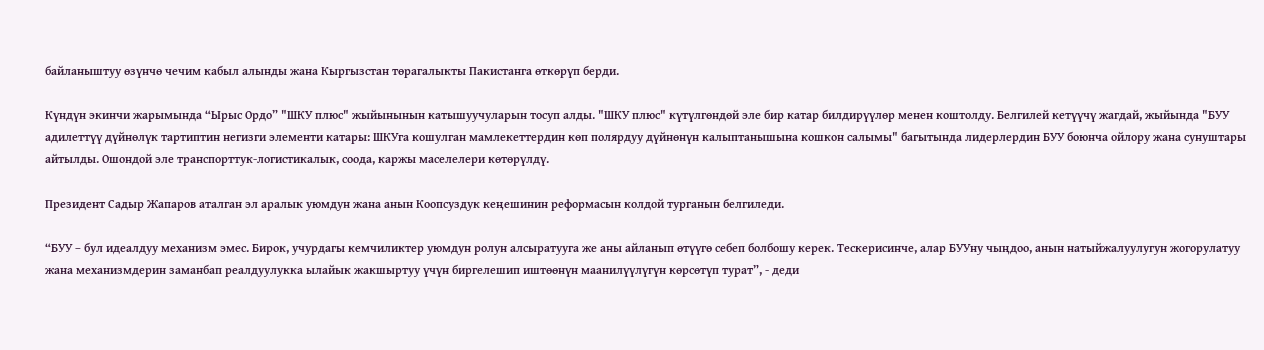байланыштуу өзүнчө чечим кабыл алынды жана Кыргызстан төрагалыкты Пакистанга өткөрүп берди.

Күндүн экинчи жарымында “Ырыс Ордо” "ШКУ плюс" жыйынынын катышуучуларын тосуп алды. "ШКУ плюс" күтүлгөндөй эле бир катар билдирүүлөр менен коштолду. Белгилей кетүүчү жагдай, жыйында "БУУ адилеттүү дүйнөлүк тартиптин негизги элементи катары: ШКУга кошулган мамлекеттердин көп полярдуу дүйнөнүн калыптанышына кошкон салымы" багытында лидерлердин БУУ боюнча ойлору жана сунуштары айтылды. Ошондой эле транспорттук-логистикалык, соода, каржы маселелери көтөрүлдү.

Президент Садыр Жапаров аталган эл аралык уюмдун жана анын Коопсуздук кеңешинин реформасын колдой турганын белгиледи.

“БУУ – бул идеалдуу механизм эмес. Бирок, учурдагы кемчиликтер уюмдун ролун алсыратууга же аны айланып өтүүгө себеп болбошу керек. Тескерисинче, алар БУУну чыңдоо, анын натыйжалуулугун жогорулатуу жана механизмдерин заманбап реалдуулукка ылайык жакшыртуу үчүн биргелешип иштөөнүн маанилүүлүгүн көрсөтүп турат”, - деди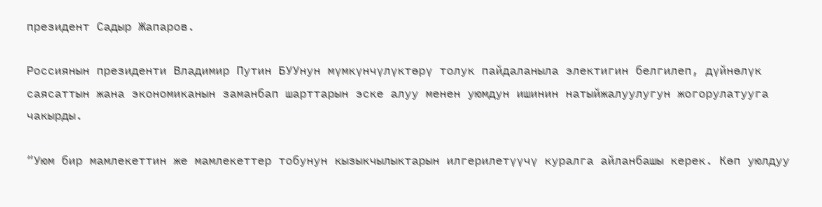президент Садыр Жапаров.

Россиянын президенти Владимир Путин БУУнун мүмкүнчүлүктөрү толук пайдаланыла электигин белгилеп, дүйнөлүк саясаттын жана экономиканын заманбап шарттарын эске алуу менен уюмдун ишинин натыйжалуулугун жогорулатууга чакырды.

“Уюм бир мамлекеттин же мамлекеттер тобунун кызыкчылыктарын илгерилетүүчү куралга айланбашы керек. Көп уюлдуу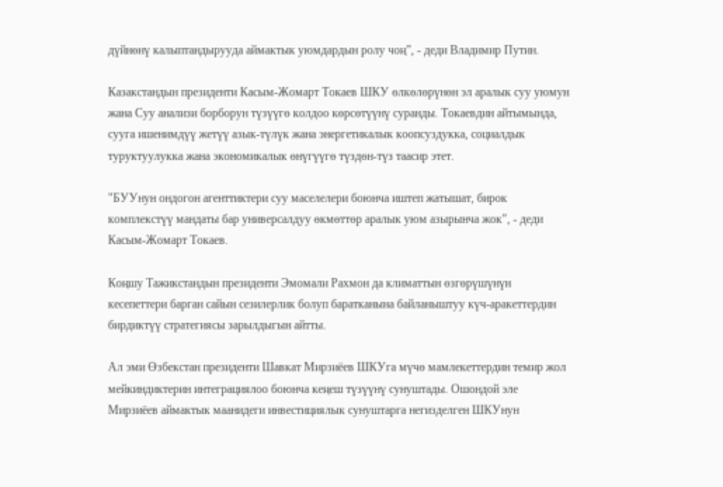дүйнөнү калыптандырууда аймактык уюмдардын ролу чоң”, - деди Владимир Путин.

Казакстандын президенти Касым-Жомарт Токаев ШКУ өлкөлөрүнөн эл аралык суу уюмун жана Суу анализи борборун түзүүгө колдоо көрсөтүүнү суранды. Токаевдин айтымында, сууга ишенимдүү жетүү азык-түлүк жана энергетикалык коопсуздукка, социалдык туруктуулукка жана экономикалык өнүгүүгө түздөн-түз таасир этет.

"БУУнун ондогон агенттиктери суу маселелери боюнча иштеп жатышат, бирок комплекстүү мандаты бар универсалдуу өкмөттөр аралык уюм азырынча жок", - деди Касым-Жомарт Токаев.

Коңшу Тажикстандын президенти Эмомали Рахмон да климаттын өзгөрүшүнүн кесепеттери барган сайын сезилерлик болуп баратканына байланыштуу күч-аракеттердин бирдиктүү стратегиясы зарылдыгын айтты.

Ал эми Өзбекстан президенти Шавкат Мирзиёев ШКУга мүчө мамлекеттердин темир жол мейкиндиктерин интеграциялоо боюнча кеңеш түзүүнү сунуштады. Ошондой эле Мирзиёев аймактык маанидеги инвестициялык сунуштарга негизделген ШКУнун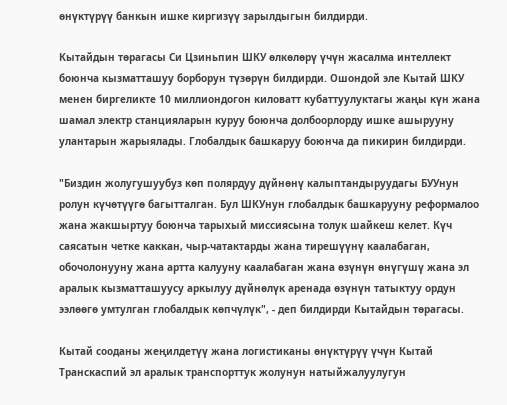өнүктүрүү банкын ишке киргизүү зарылдыгын билдирди.

Кытайдын төрагасы Си Цзиньпин ШКУ өлкөлөрү үчүн жасалма интеллект боюнча кызматташуу борборун түзөрүн билдирди. Ошондой эле Кытай ШКУ менен биргеликте 10 миллиондогон киловатт кубаттуулуктагы жаңы күн жана шамал электр станцияларын куруу боюнча долбоорлорду ишке ашырууну улантарын жарыялады. Глобалдык башкаруу боюнча да пикирин билдирди.

"Биздин жолугушуубуз көп полярдуу дүйнөнү калыптандыруудагы БУУнун ролун күчөтүүгө багытталган. Бул ШКУнун глобалдык башкарууну реформалоо жана жакшыртуу боюнча тарыхый миссиясына толук шайкеш келет. Күч саясатын четке каккан, чыр-чатактарды жана тирешүүнү каалабаган, обочолонууну жана артта калууну каалабаган жана өзүнүн өнүгүшү жана эл аралык кызматташуусу аркылуу дүйнөлүк аренада өзүнүн татыктуу ордун ээлөөгө умтулган глобалдык көпчүлүк", - деп билдирди Кытайдын төрагасы.

Кытай сооданы жеңилдетүү жана логистиканы өнүктүрүү үчүн Кытай Транскаспий эл аралык транспорттук жолунун натыйжалуулугун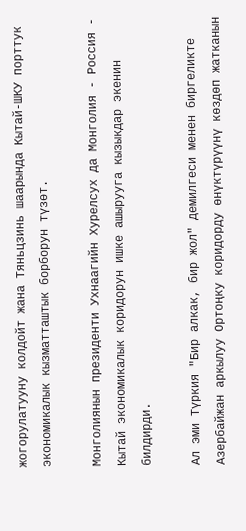жогорулатууну колдойт жана Тяньцзинь шаарында Кытай-ШКУ порттук экономикалык кызматташтык борборун түзөт.

Монголиянын президенти Ухнаагийн Хурелсух да Монголия - Россия - Кытай экономикалык коридорун ишке ашырууга кызыкдар экенин билдирди.

Ал эми Түркия "Бир алкак, бир жол" демилгеси менен биргеликте Азербайжан аркылуу Ортоңку коридорду өнүктүрүүнү көздөп жатканын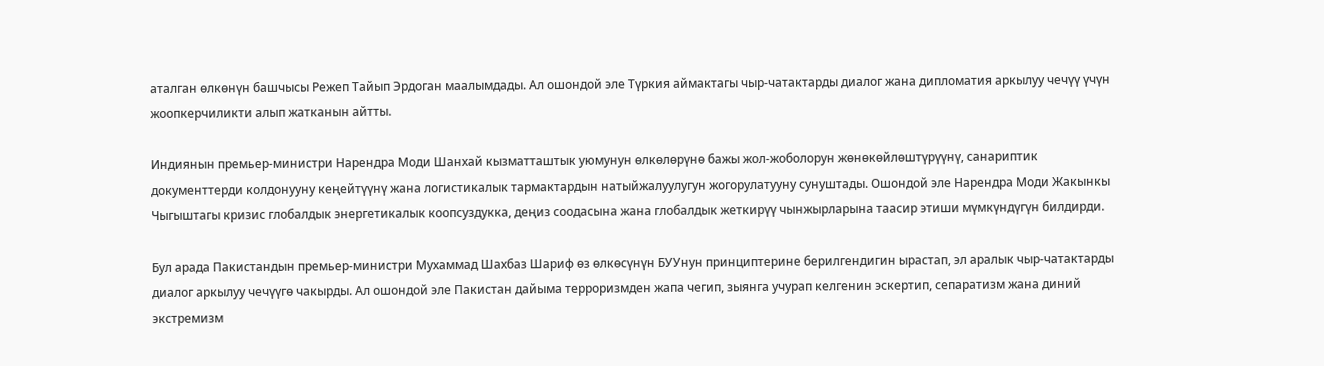аталган өлкөнүн башчысы Режеп Тайып Эрдоган маалымдады. Ал ошондой эле Түркия аймактагы чыр-чатактарды диалог жана дипломатия аркылуу чечүү үчүн жоопкерчиликти алып жатканын айтты.

Индиянын премьер-министри Нарендра Моди Шанхай кызматташтык уюмунун өлкөлөрүнө бажы жол-жоболорун жөнөкөйлөштүрүүнү, санариптик документтерди колдонууну кеңейтүүнү жана логистикалык тармактардын натыйжалуулугун жогорулатууну сунуштады. Ошондой эле Нарендра Моди Жакынкы Чыгыштагы кризис глобалдык энергетикалык коопсуздукка, деңиз соодасына жана глобалдык жеткирүү чынжырларына таасир этиши мүмкүндүгүн билдирди.

Бул арада Пакистандын премьер-министри Мухаммад Шахбаз Шариф өз өлкөсүнүн БУУнун принциптерине берилгендигин ырастап, эл аралык чыр-чатактарды диалог аркылуу чечүүгө чакырды. Ал ошондой эле Пакистан дайыма терроризмден жапа чегип, зыянга учурап келгенин эскертип, сепаратизм жана диний экстремизм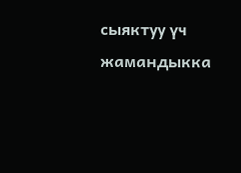сыяктуу үч жамандыкка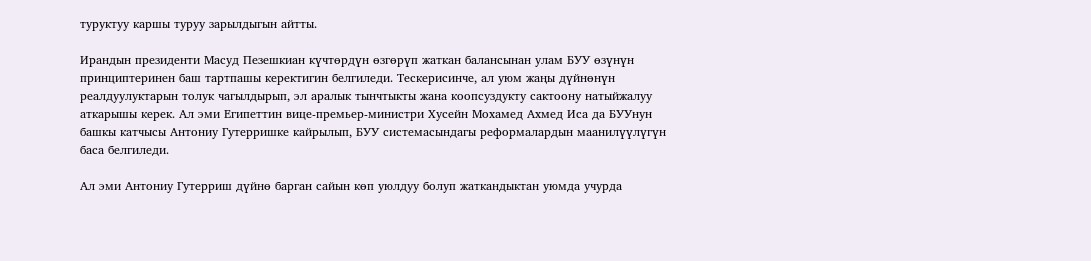туруктуу каршы туруу зарылдыгын айтты.

Ирандын президенти Масуд Пезешкиан күчтөрдүн өзгөрүп жаткан балансынан улам БУУ өзүнүн принциптеринен баш тартпашы керектигин белгиледи. Тескерисинче, ал уюм жаңы дүйнөнүн реалдуулуктарын толук чагылдырып, эл аралык тынчтыкты жана коопсуздукту сактоону натыйжалуу аткарышы керек. Ал эми Египеттин вице-премьер-министри Хусейн Мохамед Ахмед Иса да БУУнун башкы катчысы Антониу Гутерришке кайрылып, БУУ системасындагы реформалардын маанилүүлүгүн баса белгиледи.

Ал эми Антониу Гутерриш дүйнө барган сайын көп уюлдуу болуп жаткандыктан уюмда учурда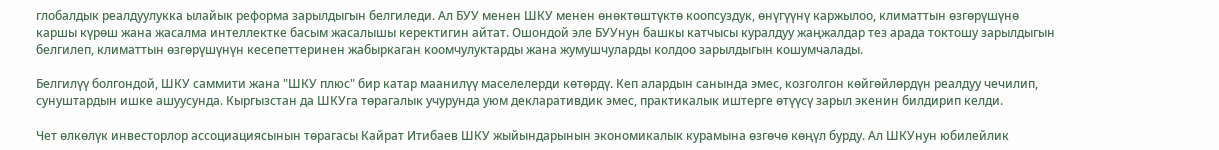глобалдык реалдуулукка ылайык реформа зарылдыгын белгиледи. Ал БУУ менен ШКУ менен өнөктөштүктө коопсуздук, өнүгүүнү каржылоо, климаттын өзгөрүшүнө каршы күрөш жана жасалма интеллектке басым жасалышы керектигин айтат. Ошондой эле БУУнун башкы катчысы куралдуу жаңжалдар тез арада токтошу зарылдыгын белгилеп, климаттын өзгөрүшүнүн кесепеттеринен жабыркаган коомчулуктарды жана жумушчуларды колдоо зарылдыгын кошумчалады.

Белгилүү болгондой, ШКУ саммити жана "ШКУ плюс" бир катар маанилүү маселелерди көтөрдү. Кеп алардын санында эмес, козголгон көйгөйлөрдүн реалдуу чечилип, сунуштардын ишке ашуусунда. Кыргызстан да ШКУга төрагалык учурунда уюм декларативдик эмес, практикалык иштерге өтүүсү зарыл экенин билдирип келди.

Чет өлкөлүк инвесторлор ассоциациясынын төрагасы Кайрат Итибаев ШКУ жыйындарынын экономикалык курамына өзгөчө көңүл бурду. Ал ШКУнун юбилейлик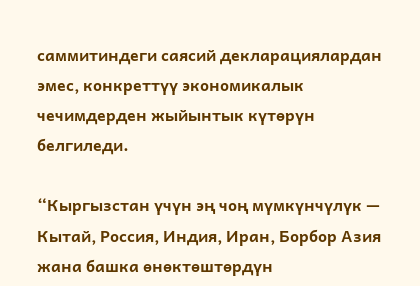саммитиндеги саясий декларациялардан эмес, конкреттүү экономикалык чечимдерден жыйынтык күтөрүн белгиледи.

“Кыргызстан үчүн эң чоң мүмкүнчүлүк — Кытай, Россия, Индия, Иран, Борбор Азия жана башка өнөктөштөрдүн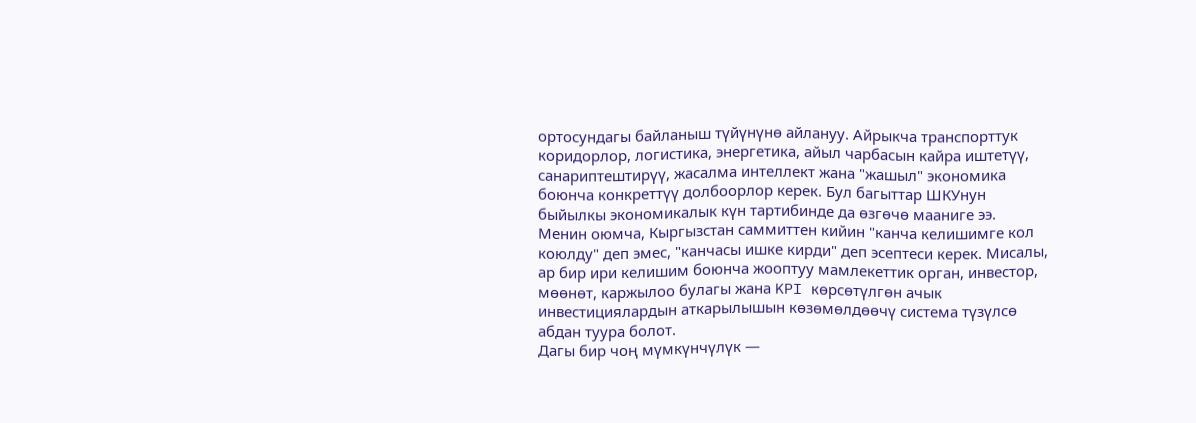ортосундагы байланыш түйүнүнө айлануу. Айрыкча транспорттук коридорлор, логистика, энергетика, айыл чарбасын кайра иштетүү, санариптештирүү, жасалма интеллект жана "жашыл" экономика боюнча конкреттүү долбоорлор керек. Бул багыттар ШКУнун быйылкы экономикалык күн тартибинде да өзгөчө мааниге ээ.
Менин оюмча, Кыргызстан саммиттен кийин "канча келишимге кол коюлду" деп эмес, "канчасы ишке кирди" деп эсептеси керек. Мисалы, ар бир ири келишим боюнча жооптуу мамлекеттик орган, инвестор, мөөнөт, каржылоо булагы жана KPI көрсөтүлгөн ачык инвестициялардын аткарылышын көзөмөлдөөчү система түзүлсө абдан туура болот.
Дагы бир чоң мүмкүнчүлүк —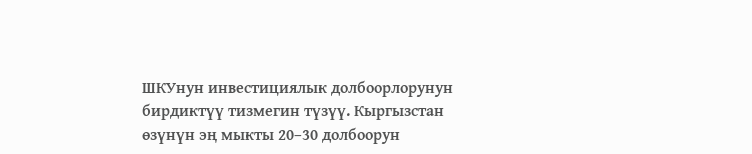ШКУнун инвестициялык долбоорлорунун бирдиктүү тизмегин түзүү. Кыргызстан өзүнүн эң мыкты 20–30 долбоорун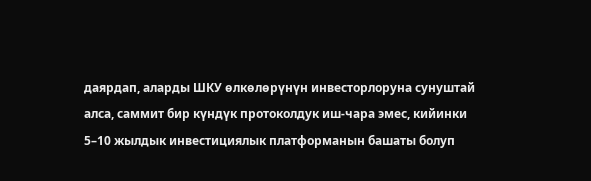даярдап, аларды ШКУ өлкөлөрүнүн инвесторлоруна сунуштай алса, саммит бир күндүк протоколдук иш-чара эмес, кийинки 5–10 жылдык инвестициялык платформанын башаты болуп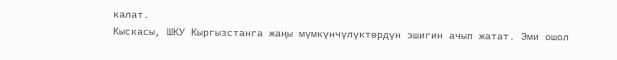калат.
Кыскасы, ШКУ Кыргызстанга жаңы мүмкүнчүлүктөрдүн эшигин ачып жатат. Эми ошол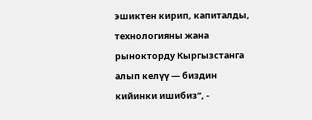эшиктен кирип, капиталды, технологияны жана рынокторду Кыргызстанга алып келүү — биздин кийинки ишибиз”, -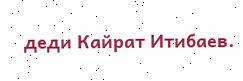деди Кайрат Итибаев.